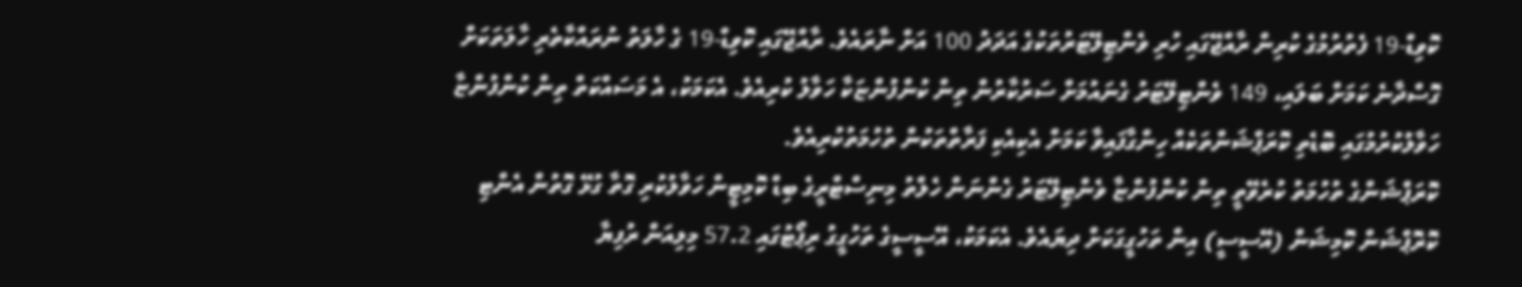ކޮވިޑް-19 ފެތުރުމުގެ ކުރިން ރާއްޖޭގައި ހުރި ވެންޓިލޭޓަރުތަކުގެ އަދަދު 100 އަށް ނާރައެވެ. ރާއްޖޭގައި ކޮވިޑް-19 ގެ ހާލަތު ނުރައްކާތެރި ހާލަތަކަށް ގޮސްދާނެ ކަމަށް ބަލައި، 149 ވެންޓިލޭޓަރު ގެނައުމަށް ސަރުކާރުން ތިން ކުންފުންޏަކާ ހަވާލު ކުރިއެވެ. އެކަމަކު، އެ މަސައްކަތް ތިން ކުންފުންޏާ ހަވާލުކުރުމުގައި ބޮޑެތި ކޮރަޕްޝަންތަކެއް ހިންގާފައިވާ ކަމަށް އެކިއެކި ފަރާތްތަކުން ތުހުމަތުކުރިއެވެ.
ކޮރަޕްޝަންގެ ތުހުމަތު ކުރެވޭތީ ތިން ކުންފުންޏާ ވެންޓިލޭޓަރު ގެންނަން ހެލްތު މިނިސްޓްރީގެ ބިޑް ކޮމިޓީން ހަވާލުކުރި ގޮތާ ގުޅޭ ގޮތުން އެންޓި ކޮރޮޕްޝަން ކޮމިޝަން (އޭސީސީ) އިން ތަހުގީގަކަށް ދިޔައެވެ. އެކަމަކު، އޭސީސީގެ ތަހުގީގު ރިޕޯޓުގައި 57.2 މިލިއަން ރުފިޔާ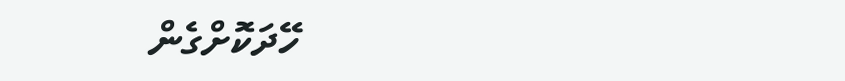ހޭދަކޮށްގެން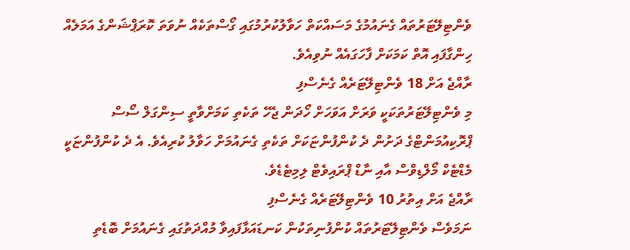ވެންޓިލޭޓަރުތައް ގެނައުމުގެ މަސައްކަތް ހަވާލުކުރުމުގައި ގޯސްތަކެއް ނުވަތަ ކޮރަޕްޝަންގެ އަމަލެއް ހިންގާފައި އޮތް ކަމަކަށް ފާހަގައެއް ނުވިއެވެ.
ރާއްޖެ އަށް 18 ވެންޓިލޭޓަރެއް ގެނެސްފި
މި ވެންޓިލޭޓަރުތަކަކީ ވަރަށް އަވަހަށް ހޯދަން ޖެހޭ ތަކެތި ކަމަށްވާތީ ސިންގަލް ސޯސް ޕްރޮކިއުމަންޓްގެ ދަށުން ދެ ކުންފުންޏަކަށް ތަކެތި ގެނައުމަށް ހަވާލު ކުރިއެވެ. އެ ދެ ކުންފުންޏަކީ މެޑްޓެކް މޯލްޑިވްސް އާއި ނާޑް ޕްރައިވެޓް ލިމިޓެޑެވެ.
ރާއްޖެ އަށް އިތުރު 10 ވެންޓިލޭޓަރެއް ގެނެސްފި
ނަމަވެސް ވެންޓިލޭޓަރުތައް ކުންފުނިތަކުން ކަނޑައަޅާފައިވާ މުއްދަތުގައި ގެނައުމަށް ބޮޑެތި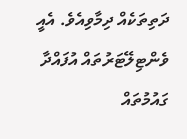ދަތިތަކެއް ދިމާވިއެވެ. އެއީ ވެންޓިލޭޓަރުތައް އުފައްދާ ގައުމުތައް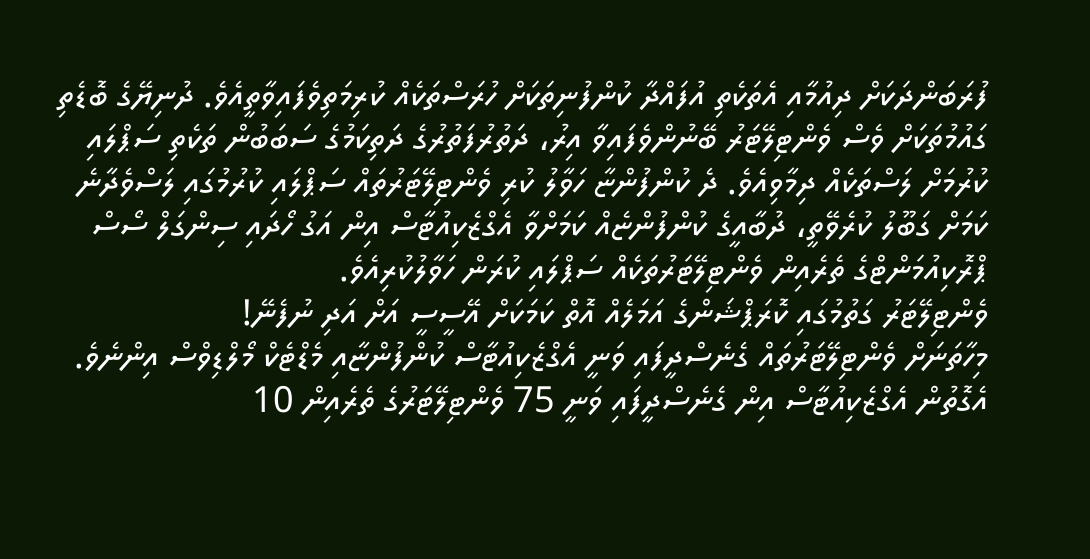ފުރަބަންދަކަށް ދިއުމާއި އެތަކެތި އުފައްދާ ކުންފުނިތަކަށް ހުރަސްތަކެއް ކުރިމަތިވެފައިވާތީއެވެ. ދުނިޔޭގެ ބޮޑެތި ގައުމުތަކަށް ވެސް ވެންޓިލޭޓަރު ބޭނުންވެފައިވާ އިރު، ދަތުރުފަތުރުގެ ދަތިކަމުގެ ސަބަބުން ތަކެތި ސަޕްލައި ކުރުމަށް ލަސްތަކެއް ދިމާވިއެވެ. ދެ ކުންފުންޏާ ހަވާލު ކުރި ވެންޓިލޭޓަރުތައް ސަޕްލައި ކުރުމުގައި ލަސްވެދާނެ ކަމަށް ގަބޫލު ކުރެވޭތީ، ދުބާއީގެ ކުންފުންޏެއް ކަމަށްވާ އެގްޒެކިއުޓާސް އިން އަގު ހޯދައި ސިންގަލް ސޯސް ޕްރޮކިއުމަންޓްގެ ތެރެއިން ވެންޓިލޭޓަރުތަކެއް ސަޕްލައި ކުރަން ހަވާލުކުރިއެވެ.
ވެންޓިލޭޓަރު ގަތުމުގައި ކޮރަޕްޝަންގެ އަމަލެއް އޮތް ކަމަކަށް އޭސީސީ އަށް އަދި ނުފެނޭ!
މިހާތަނަށް ވެންޓިލޭޓަރުތައް ގެނެސްދީފައި ވަނީ އެގްޒެކިއުޓާސް ކުންފުންޏާއި މެޑްޓެކް މޯލްޑިވްސް އިންނެވެ. އެގޮތުން އެގްޒެކިއުޓާސް އިން ގެނެސްދީފައި ވަނީ 75 ވެންޓިލޭޓަރުގެ ތެރެއިން 10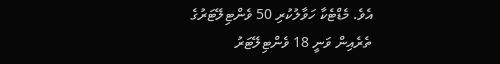އެވެ. މެޑްޓެކާ ހަވާލުކުރި 50 ވެންޓިލޭޓަރުގެ ތެރެއިން ވަނީ 18 ވެންޓިލޭޓަރު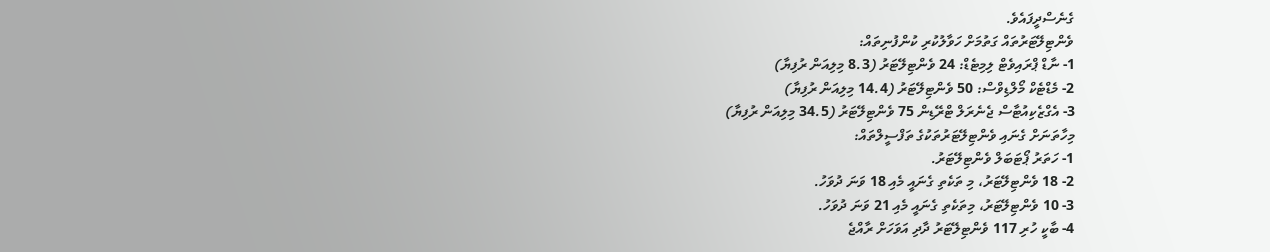ގެނެސްދީފައެވެ.
ވެންޓިލޭޓަރުތައް ގަތުމަށް ހަވާލުކުރި ކުންފުނިތައް:
1- ނާޑް ޕްރައިވެޓް ލިމިޓެޑް: 24 ވެންޓިލޭޓަރު (8.3 މިލިއަން ރުފިޔާ)
2- މެޑްޓެކް މޯލްޑިވްސް: 50 ވެންޓިލޭޓަރު (14.4 މިލިއަން ރުފިޔާ)
3- އެގްޒެކިއުޓާސް ޖެނެރަލް ޓްރޭޑިން 75 ވެންޓިލޭޓަރު (34.5 މިލިއަން ރުފިޔާ)
މިހާތަނަށް ގެނައި ވެންޓިލޭޓަރުތަކުގެ ތަފްސީލްތައް:
1- ހަތަރު ޕޯޓަބަލް ވެންޓިލޭޓަރު.
2- 18 ވެންޓިލޭޓަރު، މި ތަކެތި ގެނައީ މެއި 18 ވަނަ ދުވަހު.
3- 10 ވެންޓިލޭޓަރު، މިތަކެތި ގެނައީ މެއި 21 ވަނަ ދުވަހު.
4- ބާކީ ހުރި 117 ވެންޓިލޭޓަރު ދާދި އަވަހަށް ރާއްޖެ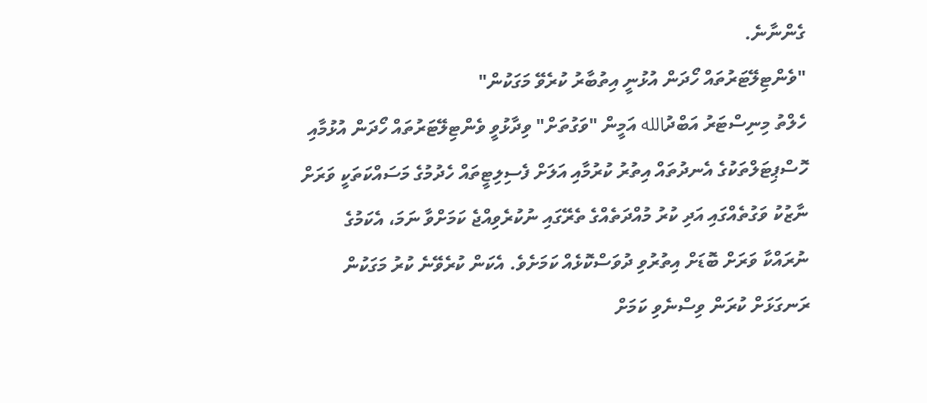ގެންނާނެ.
"ވެންޓިލޭޓަރުތައް ހޯދަން އުޅުނީ އިތުބާރު ކުރެވޭ މަގަކުން"
ހެލްތު މިނިސްޓަރު އަބްދުالله އަމީން "ވަގުތަށް" ވިދާޅުވީ ވެންޓިލޭޓަރުތައް ހޯދަން އުޅުމާއި ހޮސްޕިޓަލްތަކުގެ އެނދުތައް އިތުރު ކުރުމާއި އަލަށް ފެސިލިޓީތައް ހެދުމުގެ މަސައްކަތަކީ ވަރަށް ނާޒުކު ވަގުތެއްގައި އަދި ކުރު މުއްދަތެއްގެ ތެރޭގައި ނުކުރެވިއްޖެ ކަމަށްވާ ނަމަ، އެކަމުގެ ނުރައްކާ ވަރަށް ބޮޑަށް އިތުރުވި ދުވަސްކޮޅެއް ކަމަށެވެ. އެކަން ކުރެވޭނެ ކުރު މަގަކުން ރަނގަޅަށް ކުރަން ވިސްނެވި ކަމަށް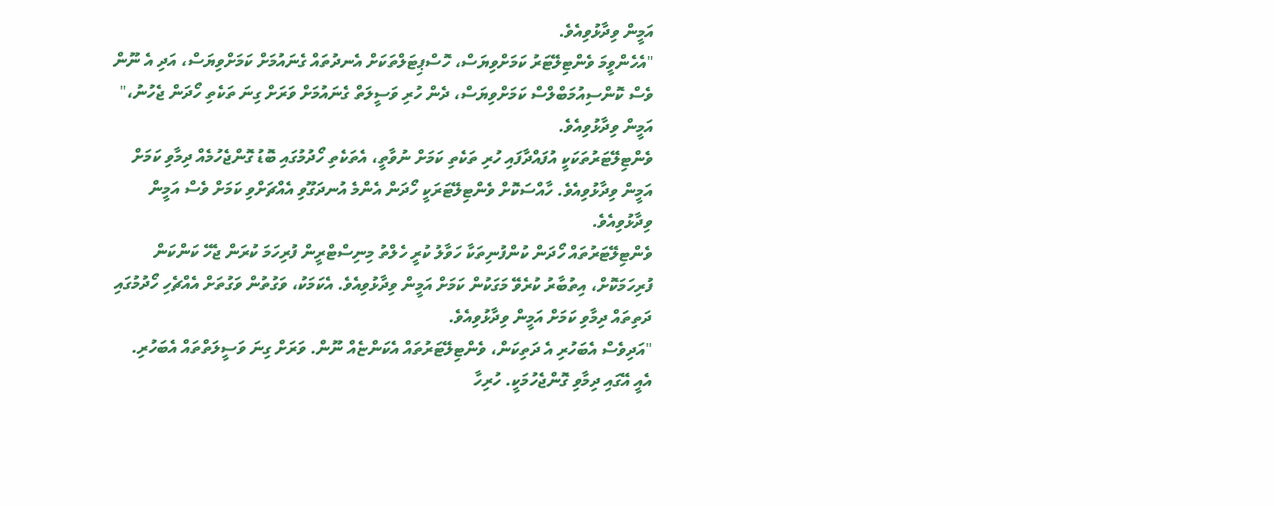އަމީން ވިދާޅުވިއެވެ.
"އެހެންވީމަ ވެންޓިލޭޓަރު ކަމަށްވިޔަސް، ހޮސްޕިޓަލްތަކަށް އެނދުތައް ގެނައުމަށް ކަމަށްވިޔަސް، އަދި އެ ނޫން ވެސް ކޮންސިއުމަބްލްސް ކަމަށްވިޔަސް، ދެން ހުރި ވަސީލަތް ގެނައުމަށް ވަރަށް ގިނަ ތަކެތި ހޯދަން ޖެހުނު،" އަމީން ވިދާޅުވިއެވެ.
ވެންޓިލޭޓަރުތަކަކީ އުފައްދާފައި ހުރި ތަކެތި ކަމަށް ނުވާތީ، އެތަކެތި ހޯދުމުގައި ބޮޑު ގޮންޖެހުމެއް ދިމާވި ކަމަށް އަމީން ވިދާޅުވިއެވެ. ހާއްސަކޮށް ވެންޓިލޭޓަރަކީ ހޯދަން އެންމެ އުނދަގޫވި އެއްޗަށްވި ކަމަށް ވެސް އަމީން ވިދާޅުވިއެވެ.
ވެންޓިލޭޓަރުތައް ހޯދަން ކުންފުނިތަކާ ހަވާލު ކުރީ ހެލްތު މިނިސްޓްރީން ފުރިހަމަ ކުރަން ޖެހޭ ކަންކަން ފުރިހަމަކޮށް، އިތުބާރު ކުރެވޭ މަގަކުން ކަމަށް އަމީން ވިދާޅުވިއެވެ. އެކަމަކު، ވަގުތުން ވަގުތަށް އެއްޗެހި ހޯދުމުގައި ދަތިތައް ދިމާވި ކަމަށް އަމީން ވިދާޅުވިއެވެ.
"އަދިވެސް އެބަހުރި އެ ދަތިކަން، ވެންޓިލޭޓަރުތައް އެކަންޏެއް ނޫން. ވަރަށް ގިނަ ވަސީލަތްތައް އެބަހުރި. އެއީ އޭގައި ދިމާވި ގޮންޖެހުމަކީ. ހުރިހާ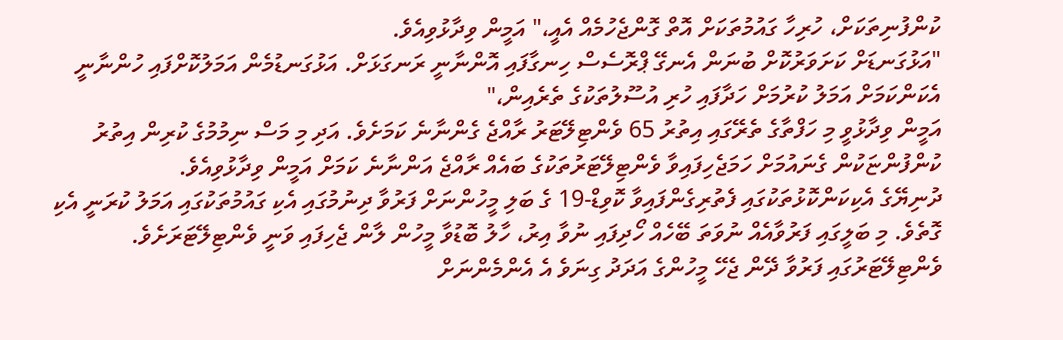ކުންފުނިތަކަށް، ހުރިހާ ގައުމުތަކަށް އޮތް ގޮންޖެހުމެއް އެއީ،" އަމީން ވިދާޅުވިއެވެ.
"އަޅުގަނޑަށް ކަށަވަރުކޮށް ބުނަން އެނގޭ ޕްރޮސެސް ހިނގާފައި އޮންނާނީ ރަނގަޅަށް. އަޅުގަނޑުމެން އަމަލުކޮށްފައި ހުންނާނީ އެކަންކަމަށް އަމަލު ކުރުމަށް ހަދާފައި ހުރި އުސޫލުތަކުގެ ތެރެއިން،"
އަމީން ވިދާޅުވީ މި ހަފްތާގެ ތެރޭގައި އިތުރު 65 ވެންޓިލޭޓަރު ރާއްޖެ ގެންނާނެ ކަމަށެވެ. އަދި މި މަސް ނިމުމުގެ ކުރިން އިތުރު ކުންފުންޏަކުން ގެނައުމަށް ހަމަޖެހިފައިވާ ވެންޓިލޭޓަރުތަކުގެ ބައެއް ރާއްޖެ އަންނާނެ ކަމަށް އަމީން ވިދާޅުވިއެވެ.
ދުނިޔޭގެ އެކިކަންކޮޅުތަކުގައި ފެތުރިގެންފައިވާ ކޮވިޑް-19 ގެ ބަލި މީހުންނަށް ފަރުވާ ދިނުމުގައި އެކި ގައުމުތަކުގައި އަމަލު ކުރަނީ އެކި ގޮތެވެ. މި ބަލީގައި ފަރުވާއެއް ނުވަތަ ބޭހެއް ހޯދިފައި ނުވާ އިރު، ހާލު ބޮޑުވާ މީހުން ލާން ޖެހިފައި ވަނީ ވެންޓިލޭޓަރަށެވެ. ވެންޓިލޭޓަރުގައި ފަރުވާ ދޭން ޖެހޭ މީހުންގެ އަދަދު ގިނަވެ އެ އެންމެންނަށް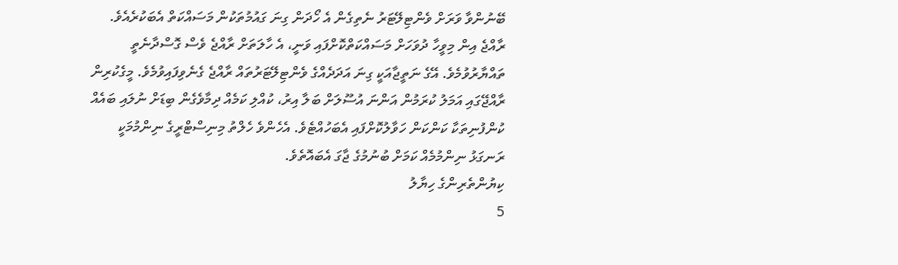ބޭނުންވާ ވަރަށް ވެންޓިލޭޓަރު ނެތިގެން އެ ހޯދަން ގިނަ ގައުމުތަކުން މަސައްކަތް އެބަކުރެއެވެ.
ރާއްޖެ އިން މިވީހާ ދުވަހަށް މަސައްކަތްކޮށްފައި ވަނީ، އެ ހާލަތަށް ރާއްޖެ ވެސް ގޮސްދާނެތީ ތައްޔާރުވުމެވެ. އޭގެ ނަތީޖާއަކީ ގިނަ އަދަދެއްގެ ވެންޓިލޭޓަރުތައް ރާއްޖެ ގެނެވިފައިވުމެވެ. މީގެކުރިން ރާއްޖޭގައި އަމަލު ކުރަމުން އަންނަ އުސޫލަށް ބަލާ އިރު، ކުއްލި ކަމެއް ދިމާވެގެން ބިޑަށް ނުލައި ބައެއް ކުންފުނިތަކާ ކަންކަން ހަވާލުކޮށްފައި އެބަހުއްޓެވެ. އެހެންވެ ހެލްތު މިނިސްޓްރީގެ ނިންމުމަކީ ރަނގަޅު ނިންމުމެއް ކަމަށް ބުނުމުގެ ޖާގަ އެބައޮތެވެ.
ކިޔުންތެރިންގެ ހިޔާލު
5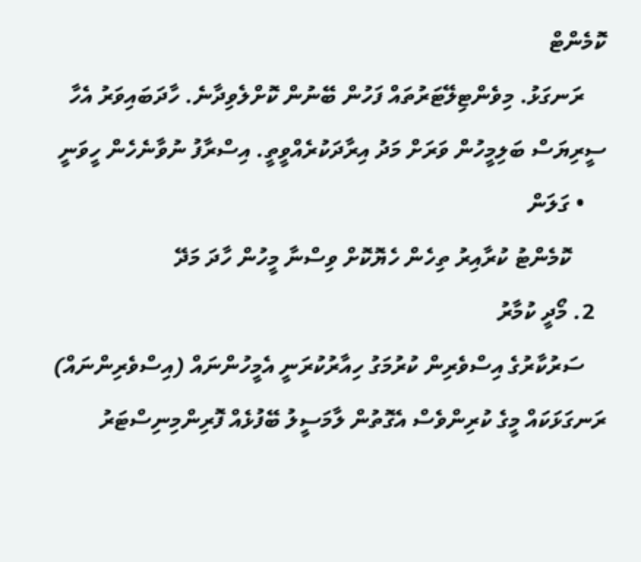ކޮމެންޓް
    ރަނގަޅު. މިވެންޓިލޭޓަރުތައް ފަހުން ބޭނުން ކޮށްލެވިދާނެ. ހާދަބައިވަރު އެހާ ސީރިޔަސް ބަލިމީހުން ވަރަށް މަދު އިރާދަކުރެއްވީތީ. އިސްރާފު ނުވާނެހެން ހީވަނީ
    • ގަލަން
      ކޮމެންޓު ކުރާއިރު ތިހެން ހެޔޮކޮށް ވިސްނާ މީހުން ހާދަ މަދޭ
  2. މޯދީ ކުމާރު
    ސަރުކާރުގެ އިސްވެރިން ކުރުމަގު ހިއާރުކުރަނީ އެމީހުންނައް (އިސްވެރިންނައް) ރަނގަޅަކައް މީގެ ކުރިންވެސް އެގޮތުން ލާމަސީލު ބޭފުޅެއް ފޮރިންމިނިސްޓަރު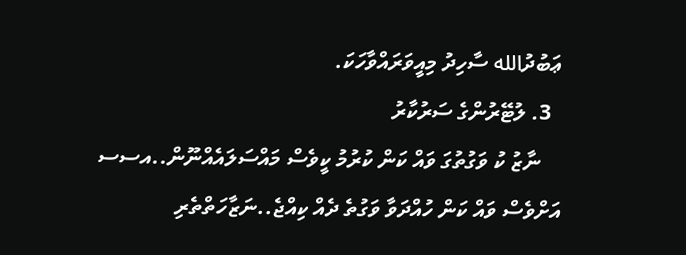ޢަބުދުالله ސާހިދު މިއީވަރައްވާހަކަ.
  3. ލުޓޭރުންގެ ސަރުކާރު
    ނާޒު ކު ވަގުތުގަ ވައް ކަން ކުރުމު ކީވެސް މައްސަލައެއްނޫން..އސސ އަށްވެސް ވައް ކަން ހުއްދަވާ ވަގުތެ ދެއް ކިއްޖެ..ނަޒާހަތްތެރި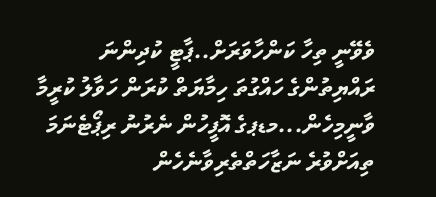ވެވޭނީ ތިހާ ކަންހާވަރަށް..ޕާޓީ ކުދިންނަ ރައްޔިތުންގެ ހައްގުތަ ހިމާޔަތް ކުރަން ހަވާލު ކުރީމާ ވާނީމިހެން...މޑޕގެ އޮފީހުން ނެރުނު ރިޕޯޓެނަމަ ތިއަށްވުރެ ނަޒާހަތްތެރިވާނެހެން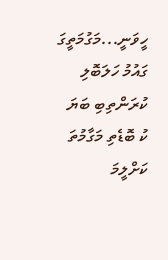ހީވަނީ...މަގުމަތީގަ ގައުމު ހަލަބޮލި ކުރަންތިބި ބަޔަ ކު ބޮޑެތި މަގާމުތަ ކަށްލީމަ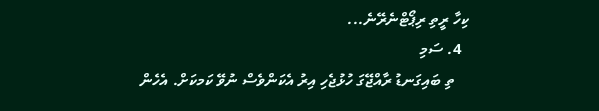ކިހާ ރީތި ރިޕޯޓްނެރޭނެ...
  4. ސަމި
    ތި ބައިގަނޑު ރާއްޖޭގަ ހުޅުޖެހި އިރު އެކަންވެސް ނުވޭ ކަމކަށް. އެހެން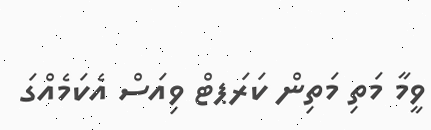ވީމާ މަތި މަތިން ކަރަޕޓް ވިއަސް އެކަމެއްގަ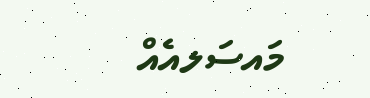މައސަލއެއް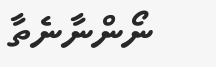ނޯންނާނެތާ